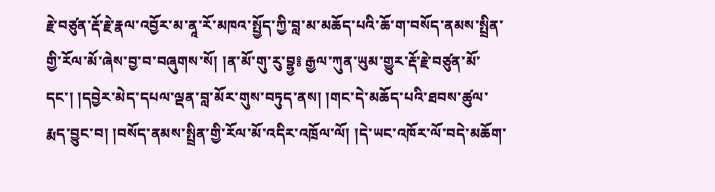རྗེ་བཙུན་རྡོ་རྗེ་རྣལ་འབྱོར་མ་ནཱ་རོ་མཁའ་སྤྱོད་ཀྱི་བླ་མ་མཆོད་པའི་ཆོ་ག་བསོད་ནམས་སྤྲིན་གྱི་རོལ་མོ་ཞེས་བྱ་བ་བཞུགས་སོ། །ན་མོ་གུ་རུ་བྷྱ༔ རྒྱལ་ཀུན་ཡུམ་གྱུར་རྡོ་རྗེ་བཙུན་མོ་དང་། །དབྱེར་མེད་དཔལ་ལྡན་བླ་མོར་གུས་བཏུད་ནས། །གང་དེ་མཆོད་པའི་ཐབས་ཚུལ་རྨད་བྱུང་བ། །བསོད་ནམས་སྤྲིན་གྱི་རོལ་མོ་འདིར་འཁྲོལ་ལོ། །དེ་ཡང་འཁོར་ལོ་བདེ་མཆོག་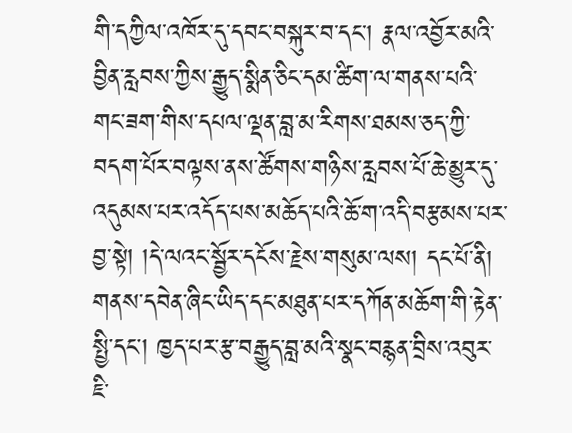གི་དཀྱིལ་འཁོར་དུ་དབང་བསྐུར་བ་དང་། རྣལ་འབྱོར་མའི་བྱིན་རླབས་ཀྱིས་རྒྱུད་སྨིན་ཅིང་དམ་ཚིག་ལ་གནས་པའི་གང་ཟག་གིས་དཔལ་ལྡན་བླ་མ་རིགས་ཐམས་ཅད་ཀྱི་བདག་པོར་བལྟས་ནས་ཚོགས་གཉིས་རླབས་པོ་ཆེ་མྱུར་དུ་འདུམས་པར་འདོད་པས་མཆོད་པའི་ཆོ་ག་འདི་བརྩམས་པར་བྱ་སྟེ། །དེ་ལའང་སྦྱོར་དངོས་རྗེས་གསུམ་ལས། དང་པོ་ནི། གནས་དབེན་ཞིང་ཡིད་དང་མཐུན་པར་དཀོན་མཆོག་གི་རྟེན་སྤྱི་དང་། ཁྱད་པར་རྩ་བརྒྱུད་བླ་མའི་སྣང་བརྙན་བྲིས་འབུར་ཇི་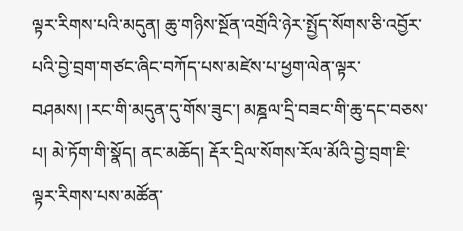ལྟར་རིགས་པའི་མདུན། ཆུ་གཉིས་སྔོན་འགྲོའི་ཉེར་སྤྱོད་སོགས་ཅི་འབྱོར་པའི་བྱེ་བྲག་གཙང་ཞིང་བཀོད་པས་མཛེས་པ་ཕྱག་ལེན་ལྟར་བཤམས། །རང་གི་མདུན་དུ་གོས་ཟུང་། མཎྜལ་དྲི་བཟང་གི་ཆུ་དང་བཅས་པ། མེ་ཏོག་གི་སྣོད། ནང་མཆོད། རྡོར་དྲིལ་སོགས་རོལ་མོའི་བྱེ་བྲག་ཇི་ལྟར་རིགས་པས་མཚོན་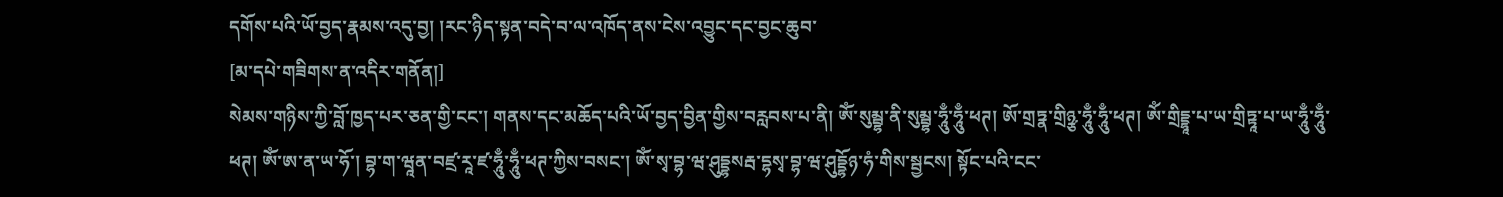དགོས་པའི་ཡོ་བྱད་རྣམས་འདུ་བྱ། །རང་ཉིད་སྟན་བདེ་བ་ལ་འཁོད་ནས་ངེས་འབྱུང་དང་བྱང་ཆུབ་
[མ་དཔེ་གཟིགས་ན་འདིར་གནོན།]
སེམས་གཉིས་ཀྱི་བློ་ཁྱད་པར་ཅན་གྱི་ངང་། གནས་དང་མཆོད་པའི་ཡོ་བྱད་བྱིན་གྱིས་བརླབས་པ་ནི། ཨོཾ་སུམྦྷ་ནི་སུམྦྷ་ཧཱུྃ་ཧཱུྃ་ཕཊ། ཨོ་གྲཏྣ་གྲིཉྩ་ཧཱུྃ་ཧཱུྃ་ཕཊ། ༀ་གྲིདྡྷཱ་པ་ཡ་གྲིཏྟཱ་པ་ཡ་ཧཱུྃ་ཧཱུྃ་ཕཊ། ཨོཾ་ཨ་ན་ཡ་ཧོ་། བྷ་ག་ཝཱན་བཛྲ་རཱ་ཛ་ཧཱུྃ་ཧཱུྃ་ཕཊ་ཀྱིས་བསང་། ཨོཾ་སྭ་བྷ་ཝ་ཤུདྡྷསརྦ་དྷསྭ་བྷ་ཝ་ཤུདྡྷོཉ་ཧཾ་གིས་སྦྱངས། སྟོང་པའི་ངང་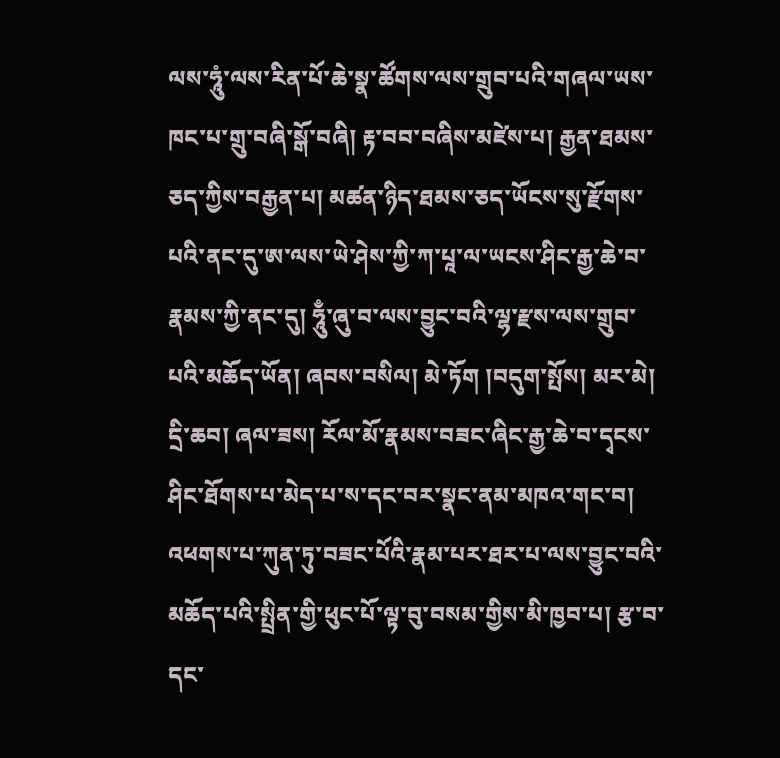ལས་ཧཱུཾ་ལས་རིན་པོ་ཆེ་སྣ་ཚོགས་ལས་གྲུབ་པའི་གཞལ་ཡས་ཁང་པ་གྲུ་བཞི་སྒོ་བཞི། རྟ་བབ་བཞིས་མཛེས་པ། རྒྱན་ཐམས་ཅད་ཀྱིས་བརྒྱན་པ། མཚན་ཉིད་ཐམས་ཅད་ཡོངས་སུ་རྫོགས་པའི་ནང་དུ་ཨ་ལས་ཡེ་ཤེས་ཀྱི་ཀ་པཱ་ལ་ཡངས་ཤིང་རྒྱ་ཆེ་བ་རྣམས་ཀྱི་ནང་དུ། ཧཱུྃ་ཞུ་བ་ལས་བྱུང་བའི་ལྷ་རྫས་ལས་གྲུབ་པའི་མཆོད་ཡོན། ཞབས་བསིལ། མེ་ཏོག །བདུག་སྤོས། མར་མེ། དྲི་ཆབ། ཞལ་ཟས། རོལ་མོ་རྣམས་བཟང་ཞིང་རྒྱ་ཆེ་བ་དྭངས་ཤིང་ཐོགས་པ་མེད་པ་ས་དང་བར་སྣང་ནམ་མཁའ་གང་བ། འཕགས་པ་ཀུན་ཏུ་བཟང་པོའི་རྣམ་པར་ཐར་པ་ལས་བྱུང་བའི་མཆོད་པའི་སྤྲིན་གྱི་ཕུང་པོ་ལྟ་བུ་བསམ་གྱིས་མི་ཁྱབ་པ། རྩ་བ་དང་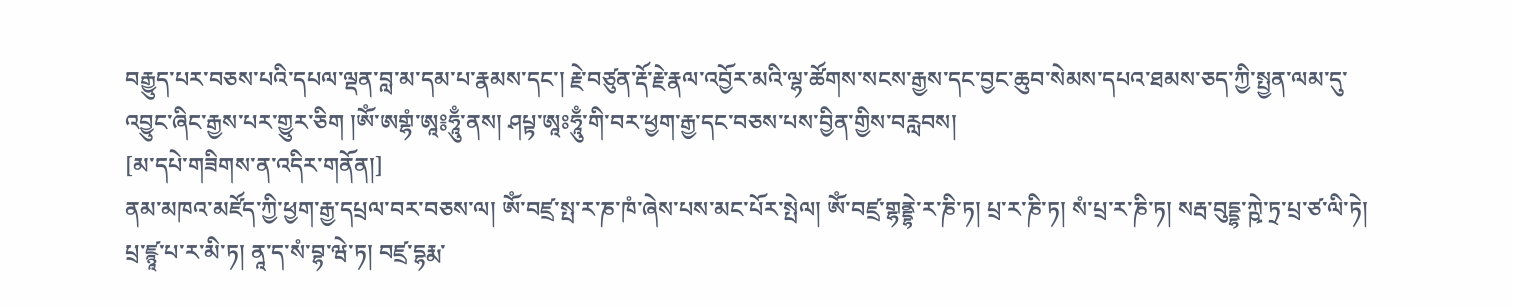བརྒྱུད་པར་བཅས་པའི་དཔལ་ལྡན་བླ་མ་དམ་པ་རྣམས་དང་། རྗེ་བཙུན་རྡོ་རྗེ་རྣལ་འབྱོར་མའི་ལྷ་ཚོགས་སངས་རྒྱས་དང་བྱང་ཆུབ་སེམས་དཔའ་ཐམས་ཅད་ཀྱི་སྤྱན་ལམ་དུ་འབྱུང་ཞིང་རྒྱས་པར་གྱུར་ཅིག །ཨོཾ་ཨགྷཾ་ཨཱ༔ཧཱུྃ་ནས། ཤཔྟ་ཨཱཿཧཱུྃ་གི་བར་ཕྱག་རྒྱ་དང་བཅས་པས་བྱིན་གྱིས་བརླབས།
[མ་དཔེ་གཟིགས་ན་འདིར་གནོན།]
ནམ་མཁའ་མཛོད་ཀྱི་ཕྱག་རྒྱ་དཔྲལ་བར་བཅས་ལ། ཨོཾ་བཛྲ་སྤ་ར་ཎ་ཁཾ་ཞེས་པས་མང་པོར་སྤེལ། ཨོཾ་བཛྲ་གྷནྡྷེ་ར་ཎི་ཏ། པྲ་ར་ཎི་ཏ། སཾ་པྲ་ར་ཎི་ཏ། སརྦ་བུདྡྷ་ཀྵེ་ཏྲ་པྲ་ཙ་ལི་ཏེ། པྲ་ཛྙཱ་པ་ར་མི་ཏ། ནཱ་ད་སཾ་བྷ་ཝེ་ཏ། བཛྲ་དྷརྨ་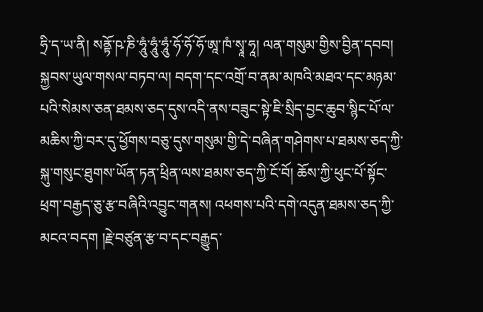ཧྲི་ད་ཡ་ནི། སནྟོ་ཥ་ཎི་ཧཱུཾ་ཧཱུཾ་ཧཱུཾ་ཧོ་ཧོ་ཧོ་ཨཱ་ཁཾ་སྭཱ་ཧཱ། ལན་གསུམ་གྱིས་བྱིན་དབབ། སྐྱབས་ཡུལ་གསལ་བཏབ་ལ། བདག་དང་འགྲོ་བ་ནམ་མཁའི་མཐའ་དང་མཉམ་པའི་སེམས་ཅན་ཐམས་ཅད་དུས་འདི་ནས་བཟུང་སྟེ་ཇི་སྲིད་བྱང་ཆུབ་སྙིང་པོ་ལ་མཆིས་ཀྱི་བར་དུ་ཕྱོགས་བཅུ་དུས་གསུམ་གྱི་དེ་བཞིན་གཤེགས་པ་ཐམས་ཅད་ཀྱི་སྐུ་གསུང་ཐུགས་ཡོན་ཏན་ཕྲིན་ལས་ཐམས་ཅད་ཀྱི་ངོ་བོ། ཆོས་ཀྱི་ཕུང་པོ་སྟོང་ཕྲག་བརྒྱད་ཅུ་རྩ་བཞིའི་འབྱུང་གནས། འཕགས་པའི་དགེ་འདུན་ཐམས་ཅད་ཀྱི་མངའ་བདག །རྗེ་བཙུན་རྩ་བ་དང་བརྒྱུད་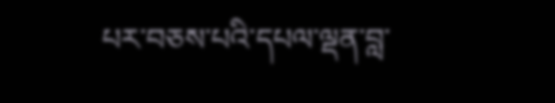པར་བཅས་པའི་དཔལ་ལྡན་བླ་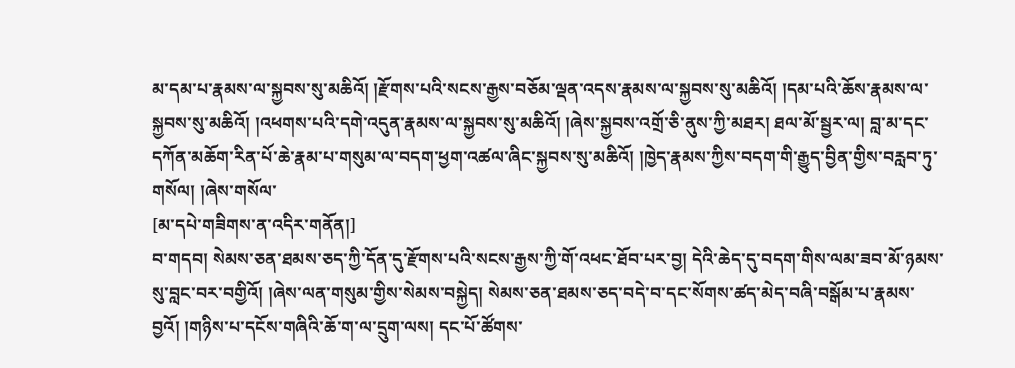མ་དམ་པ་རྣམས་ལ་སྐྱབས་སུ་མཆིའོ། །རྫོགས་པའི་སངས་རྒྱས་བཅོམ་ལྡན་འདས་རྣམས་ལ་སྐྱབས་སུ་མཆིའོ། །དམ་པའི་ཆོས་རྣམས་ལ་སྐྱབས་སུ་མཆིའོ། །འཕགས་པའི་དགེ་འདུན་རྣམས་ལ་སྐྱབས་སུ་མཆིའོ། །ཞེས་སྐྱབས་འགྲོ་ཅི་ནུས་ཀྱི་མཐར། ཐལ་མོ་སྦྱར་ལ། བླ་མ་དང་དཀོན་མཆོག་རིན་པོ་ཆེ་རྣམ་པ་གསུམ་ལ་བདག་ཕྱག་འཚལ་ཞིང་སྐྱབས་སུ་མཆིའོ། །ཁྱེད་རྣམས་ཀྱིས་བདག་གི་རྒྱུད་བྱིན་གྱིས་བརླབ་ཏུ་གསོལ། །ཞེས་གསོལ་
[མ་དཔེ་གཟིགས་ན་འདིར་གནོན།]
བ་གདབ། སེམས་ཅན་ཐམས་ཅད་ཀྱི་དོན་དུ་རྫོགས་པའི་སངས་རྒྱས་ཀྱི་གོ་འཕང་ཐོབ་པར་བྱ། དེའི་ཆེད་དུ་བདག་གིས་ལམ་ཟབ་མོ་ཉམས་སུ་བླང་བར་བགྱིའོ། །ཞེས་ལན་གསུམ་གྱིས་སེམས་བསྐྱེད། སེམས་ཅན་ཐམས་ཅད་བདེ་བ་དང་སོགས་ཚད་མེད་བཞི་བསྒོམ་པ་རྣམས་བྱའོ། །གཉིས་པ་དངོས་གཞིའི་ཆོ་ག་ལ་དྲུག་ལས། དང་པོ་ཚོགས་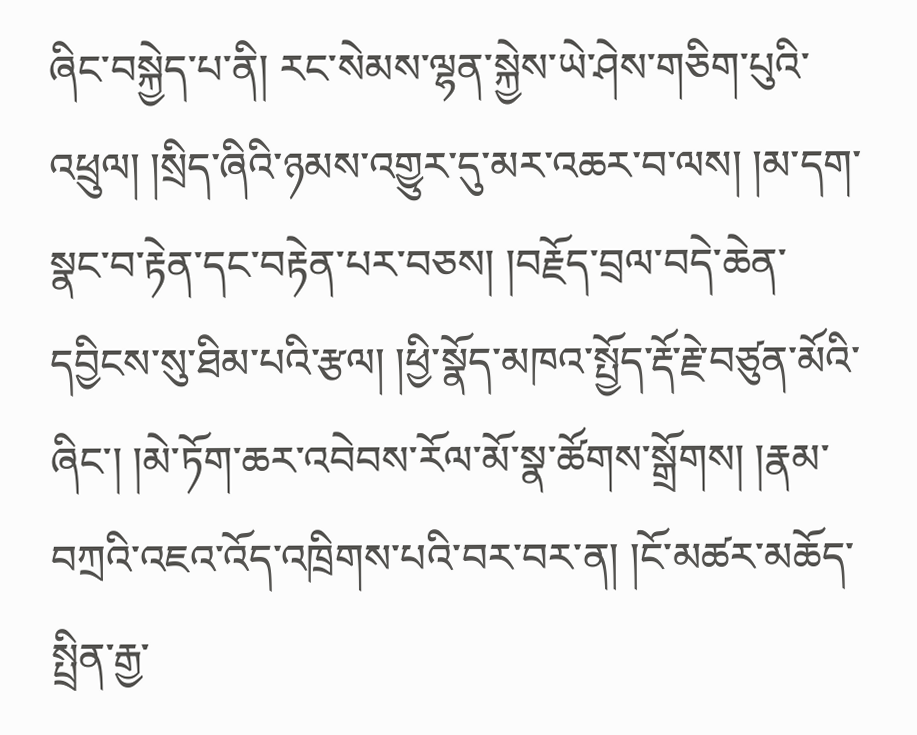ཞིང་བསྐྱེད་པ་ནི། རང་སེམས་ལྷན་སྐྱེས་ཡེ་ཤེས་གཅིག་པུའི་འཕྲུལ། །སྲིད་ཞིའི་ཉམས་འགྱུར་དུ་མར་འཆར་བ་ལས། །མ་དག་སྣང་བ་རྟེན་དང་བརྟེན་པར་བཅས། །བརྗོད་བྲལ་བདེ་ཆེན་དབྱིངས་སུ་ཐིམ་པའི་རྩལ། །ཕྱི་སྣོད་མཁའ་སྤྱོད་རྡོ་རྗེ་བཙུན་མོའི་ཞིང་། །མེ་ཏོག་ཆར་འབེབས་རོལ་མོ་སྣ་ཚོགས་སྒྲོགས། །རྣམ་བཀྲའི་འཇའ་འོད་འཁྲིགས་པའི་བར་བར་ན། །ངོ་མཚར་མཆོད་སྤྲིན་རྒྱ་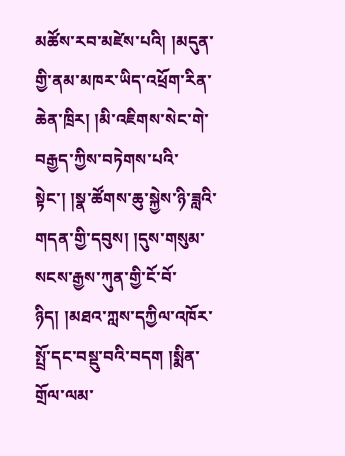མཚོས་རབ་མཛེས་པའི། །མདུན་གྱི་ནམ་མཁར་ཡིད་འཕྲོག་རིན་ཆེན་ཁྲིར། །མི་འཇིགས་སེང་གེ་བརྒྱད་ཀྱིས་བཏེགས་པའི་སྟེང་། །སྣ་ཚོགས་ཆུ་སྐྱེས་ཉི་ཟླའི་གདན་གྱི་དབུས། །དུས་གསུམ་སངས་རྒྱས་ཀུན་གྱི་ངོ་བོ་ཉིད། །མཐའ་ཀླས་དཀྱིལ་འཁོར་སྤྲོ་དང་བསྡུ་བའི་བདག །སྨིན་གྲོལ་ལམ་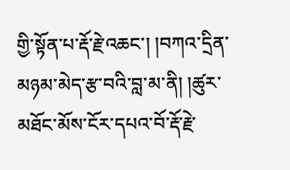གྱི་སྟོན་པ་རྡོ་རྗེ་འཆང་། །བཀའ་དྲིན་མཉམ་མེད་རྩ་བའི་བླ་མ་ནི། །ཚུར་མཐོང་མོས་ངོར་དཔའ་བོ་རྡོ་རྗེ་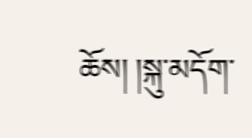ཆོས། །སྐུ་མདོག་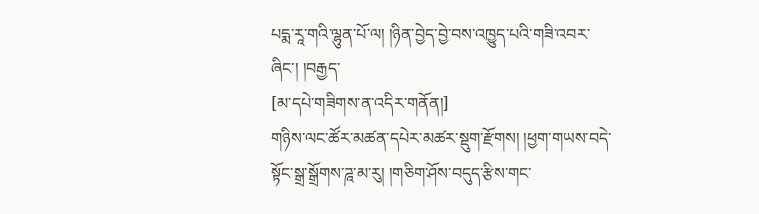པདྨ་རཱ་གའི་ལྷུན་པོ་ལ། །ཉིན་བྱེད་བྱེ་བས་འཁྱུད་པའི་གཟི་འབར་ཞིང་། །བརྒྱད་
[མ་དཔེ་གཟིགས་ན་འདིར་གནོན།]
གཉིས་ལང་ཚོར་མཚན་དཔེར་མཚར་སྡུག་རྫོགས། །ཕྱག་གཡས་བདེ་སྟོང་སྒྲ་སྒྲོགས་ཌཱ་མ་རུ། །གཅིག་ཤོས་བདུད་རྩིས་གང་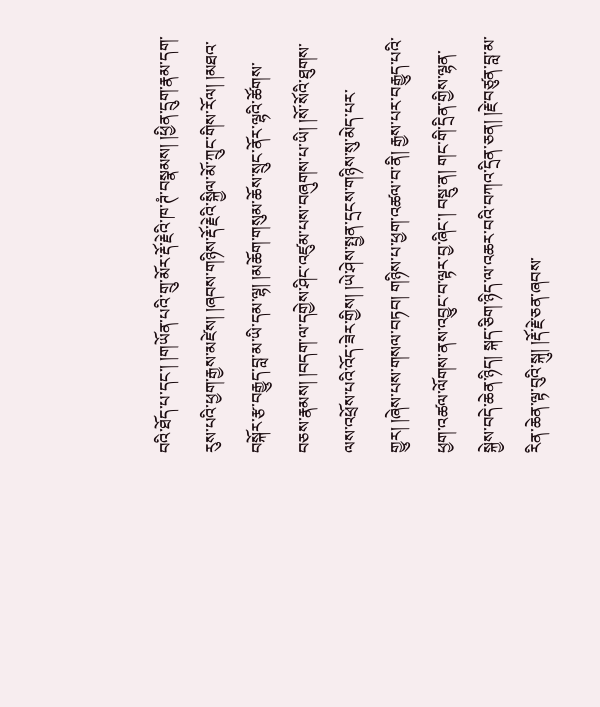བའི་ཐོད་པ་དང་། །གཡོན་པའི་གྲུ་མོར་རྡོ་རྗེའི་ཁ་ཊཾ་བསྣམས། །ཕྱིན་དྲུག་རྣམ་དག་རུས་པའི་ཕྱག་རྒྱས་མཛེས། །ཞབས་གཉིས་རྡོ་རྗེའི་སྐྱིལ་མོ་ཀྲུང་གིས་རོལ། །མཐའ་བསྐོར་རྩ་བརྒྱུད་བླ་མ་ཡི་དམ་ལྷ། །མཆོག་གསུམ་ཆོས་སྲུང་ནོར་ལྷའི་ཚོགས་བཅས་རྣམས། །བདག་ལ་དགྱེས་ཤིང་འཛུམ་པས་བཞུགས་པ་ཡི། །སོ་སོའི་ཐུགས་ལས་འཕྲོས་པའི་འོད་ཟེར་གྱིས། །ཡེ་ཤེས་སྤྱན་དྲངས་གཉིས་སུ་མེད་པར་གྱུར། །ཞེས་པས་གསལ་བཏབ། གཉིས་པ་ཕྱག་འཚལ་བ་ནི། རྒྱས་པར་བརྒྱུད་པའི་ཕྱག་འཚལ་ལོགས་ནས་འབྱུང་བ་ལྟར་བྱ་ཞིང་། བསྡུ་ན། གང་གི་དྲིན་གྱིས་ལྷན་སྐྱེས་བདེ་ཆེན་ཉིད། སྐད་ཅིག་ཉིད་ལ་འཆར་བའི་བཀའ་དྲིན་ཅན། །རྗེ་བཙུན་བླ་མ་རིན་ཆེན་ལྟ་བུའི་སྐུ། །རྡོ་རྗེ་ཅན་ཞབས་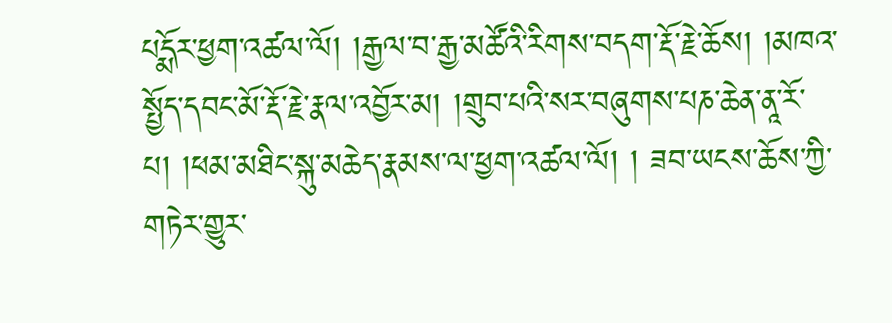པདྨོར་ཕྱག་འཚལ་ལོ། །རྒྱལ་བ་རྒྱ་མཚོའི་རིགས་བདག་རྡོ་རྗེ་ཆོས། །མཁའ་སྤྱོད་དབང་མོ་རྡོ་རྗེ་རྣལ་འབྱོར་མ། །གྲུབ་པའི་སར་བཞུགས་པཎ་ཆེན་ནཱ་རོ་པ། །ཕམ་མཐིང་སྐུ་མཆེད་རྣམས་ལ་ཕྱག་འཚལ་ལོ། ། ཟབ་ཡངས་ཆོས་ཀྱི་གཏེར་གྱུར་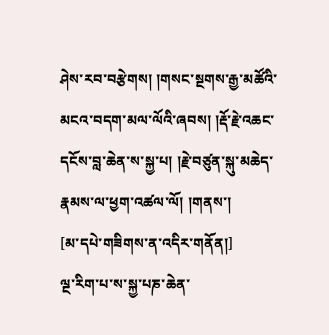ཤེས་རབ་བརྩེགས། །གསང་སྔགས་རྒྱ་མཚོའི་མངའ་བདག་མལ་ལོའི་ཞབས། །རྡོ་རྗེ་འཆང་དངོས་བླ་ཆེན་ས་སྐྱ་པ། །རྗེ་བཙུན་སྐུ་མཆེད་རྣམས་ལ་ཕྱག་འཚལ་ལོ། །གནས་།
[མ་དཔེ་གཟིགས་ན་འདིར་གནོན།]
ལྔ་རིག་པ་ས་སྐྱ་པཎ་ཆེན་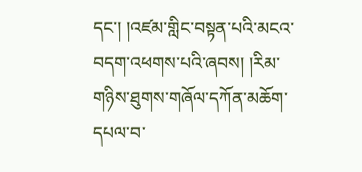དང་། །འཛམ་གླིང་བསྟན་པའི་མངའ་བདག་འཕགས་པའི་ཞབས། །རིམ་གཉིས་ཐུགས་གཞོལ་དཀོན་མཆོག་དཔལ་བ་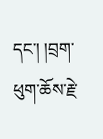དང་། །བྲག་ཕུག་ཆོས་རྗེ་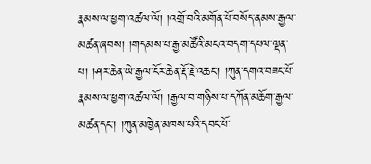རྣམས་ལ་ཕྱག་འཚལ་ལོ། །འགྲོ་བའི་མགོན་པོ་བསོད་ནམས་རྒྱལ་མཚན་ཞབས། །གདམས་པ་རྒྱ་མཚོའི་མངའ་བདག་དཔལ་ལྡན་པ། །ཤར་ཆེན་ཡེ་རྒྱལ་ངོར་ཆེན་རྡོ་རྗེ་འཆང་། །ཀུན་དགའ་བཟང་པོ་རྣམས་ལ་ཕྱག་འཚལ་ལོ། །རྒྱལ་བ་གཉིས་པ་དཀོན་མཆོག་རྒྱལ་མཚན་དང་། །ཀུན་མཁྱེན་མཁས་པའི་དབང་པོ་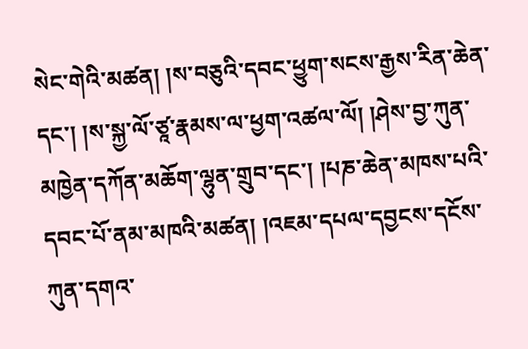སེང་གེའི་མཚན། །ས་བཅུའི་དབང་ཕྱུག་སངས་རྒྱས་རིན་ཆེན་དང་། །ས་སྐྱ་ལོ་ཙཱ་རྣམས་ལ་ཕྱག་འཚལ་ལོ། །ཤེས་བྱ་ཀུན་མཁྱེན་དཀོན་མཆོག་ལྷུན་གྲུབ་དང་། །པཎ་ཆེན་མཁས་པའི་དབང་པོ་ནམ་མཁའི་མཚན། །འཇམ་དཔལ་དབྱངས་དངོས་ཀུན་དགའ་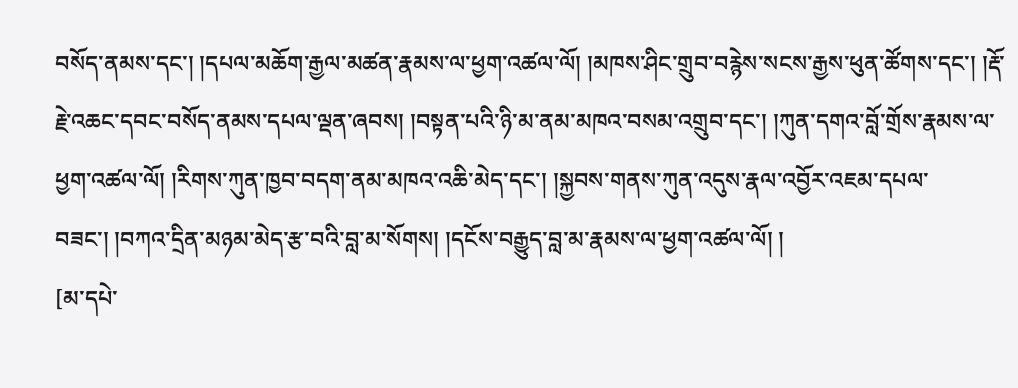བསོད་ནམས་དང་། །དཔལ་མཆོག་རྒྱལ་མཚན་རྣམས་ལ་ཕྱག་འཚལ་ལོ། །མཁས་ཤིང་གྲུབ་བརྙེས་སངས་རྒྱས་ཕུན་ཚོགས་དང་། །རྡོ་རྗེ་འཆང་དབང་བསོད་ནམས་དཔལ་ལྡན་ཞབས། །བསྟན་པའི་ཉི་མ་ནམ་མཁའ་བསམ་འགྲུབ་དང་། །ཀུན་དགའ་བློ་གྲོས་རྣམས་ལ་ཕྱག་འཚལ་ལོ། །རིགས་ཀུན་ཁྱབ་བདག་ནམ་མཁའ་འཆི་མེད་དང་། །སྐྱབས་གནས་ཀུན་འདུས་རྣལ་འབྱོར་འཇམ་དཔལ་བཟང་། །བཀའ་དྲིན་མཉམ་མེད་རྩ་བའི་བླ་མ་སོགས། །དངོས་བརྒྱུད་བླ་མ་རྣམས་ལ་ཕྱག་འཚལ་ལོ། །
[མ་དཔེ་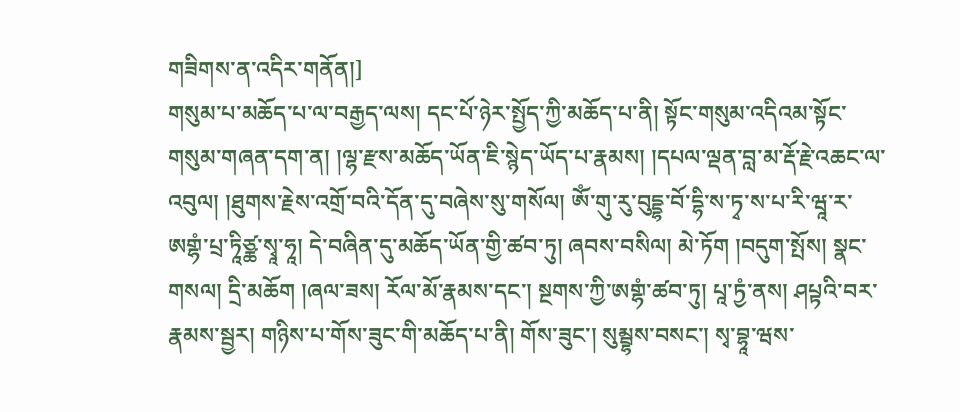གཟིགས་ན་འདིར་གནོན།]
གསུམ་པ་མཆོད་པ་ལ་བརྒྱད་ལས། དང་པོ་ཉེར་སྤྱོད་ཀྱི་མཆོད་པ་ནི། སྟོང་གསུམ་འདིའམ་སྟོང་གསུམ་གཞན་དག་ན། །ལྷ་རྫས་མཆོད་ཡོན་ཇི་སྙེད་ཡོད་པ་རྣམས། །དཔལ་ལྡན་བླ་མ་རྡོ་རྗེ་འཆང་ལ་འབུལ། །ཐུགས་རྗེས་འགྲོ་བའི་དོན་དུ་བཞེས་སུ་གསོལ། ཨོཾ་གུ་རུ་བུདྡྷ་བོ་དྷི་ས་ཏྭ་ས་པ་རི་ཝཱ་ར་ཨགྷཾ་པྲ་ཏཱིཙྪ་སྭཱ་ཧཱ། དེ་བཞིན་དུ་མཆོད་ཡོན་གྱི་ཚབ་ཏུ། ཞབས་བསིལ། མེ་ཏོག །བདུག་སྤོས། སྣང་གསལ། དྲི་མཆོག །ཞལ་ཟས། རོལ་མོ་རྣམས་དང་། སྔགས་ཀྱི་ཨགྷཾ་ཚབ་ཏུ། པཱ་ཏྱཾ་ནས། ཤཔྟའི་བར་རྣམས་སྦྱར། གཉིས་པ་གོས་ཟུང་གི་མཆོད་པ་ནི། གོས་ཟུང་། སུམྦྷས་བསང་། སྭ་བྷཱ་ཝས་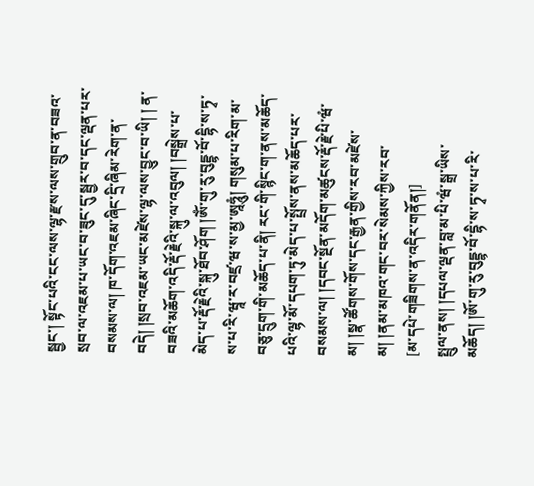སྦྱང་། སྟོང་པའི་ངང་ལས་ལྷ་རྫས་ལས་གྲུབ་ན་བཟའ་སྲབ་ལ་འཇམ་པ་ཡང་བ་ཟུང་དུ་སྦྱར་བ་དང་ལྡན་པར་བསམས་ལ། ཁ་དོག་འཇམ་ཞིང་དྲི་ཞིམ་རེག་ན་བདེ། །སྲབ་འཇམ་ཡང་མཛེས་ལྷ་ལས་བྱུང་བ་ཡི། ། ན་བཟའི་མཆོག་འདི་རྡོ་རྗེའི་སྐུ་ལ་འབུལ། །བསྒྲེས་པ་མེད་པ་རྡོ་རྗེའི་སྐུ་ཐོབ་ཤོག །ཨོཾ་གུ་རུ་བུདྡྷ་བོ་དྷི་ས་ཏྭ་ས་པ་རི་ཝཱ་ར་བཛྲ་ཝ་ས་མྱ་ཨཱཧཱུཾ། གསུམ་པ་རིག་མ་བཅུ་དྲུག་གི་མཆོད་པ་ནི། རང་གི་སྙིང་ག་ནས་མཆོད་པའི་ལྷ་མོ་དཔག་ཏུ་མེད་པ་སྤྲོས་ནས་མཆོད་པར་བསམས་ལ། །དབང་སྔོན་མདོག་མཚུངས་རྡོ་རྗེ་པི་ཝཾ་མ། །སྣ་ཚོགས་གོས་དང་རྒྱན་གྱིས་རབ་མཛེས་མ། །ནམ་མཁའ་གང་བར་སེམས་ཀྱིས་རབ་
[མ་དཔེ་གཟིགས་ན་འདིར་གནོན།]
སྤྲུལ་ནས། །དཔལ་ལྡན་བླ་མ་པི་ཝཾ་སྒྲ་ཡིས་མཆོད། །ཨོ་གུ་རུ་བུདྡྷ་བོ་དྷི་ས་ཏྭ་ས་པ་རི་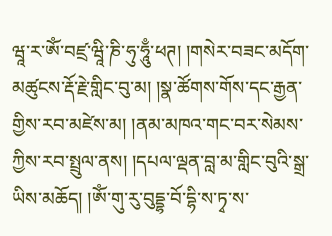ཝཱ་ར་ཨོཾ་བཛྲ་ཝཱི་ཎི་ཧུ་ཧཱུྃ་ཕཊ། །གསེར་བཟང་མདོག་མཚུངས་རྡོ་རྗེ་གླིང་བུ་མ། །སྣ་ཚོགས་གོས་དང་རྒྱན་གྱིས་རབ་མཛེས་མ། །ནམ་མཁའ་གང་བར་སེམས་ཀྱིས་རབ་སྤྲུལ་ནས། །དཔལ་ལྡན་བླ་མ་གླིང་བུའི་སྒྲ་ཡིས་མཆོད། །ཨོཾ་གུ་རུ་བུདྡྷ་བོ་དྷི་ས་ཏྭ་ས་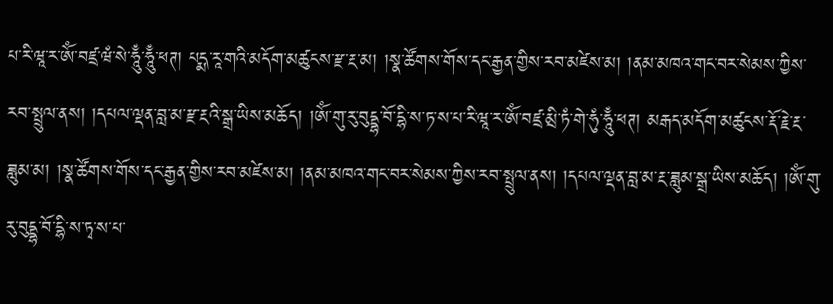པ་རི་ཝཱ་ར་ཨོཾ་བཛྲ་ཝཾ་སེ་ཧཱུྃ་ཧཱུྃ་ཕཊ། པདྨ་རཱ་གའི་མདོག་མཚུངས་རྫ་རྔ་མ། །སྣ་ཚོགས་གོས་དང་རྒྱན་གྱིས་རབ་མཛེས་མ། །ནམ་མཁའ་གང་བར་སེམས་ཀྱིས་རབ་སྤྲུལ་ནས། །དཔལ་ལྡན་བླ་མ་རྫ་རྔའི་སྒྲ་ཡིས་མཆོད། །ༀ་གུ་རུ་བུདྡྷ་བོ་དྷི་ས་ཏ་ས་པ་རི་ཝཱ་ར་ཨོཾ་བཛྲ་མྲི་ཏཾ་གེ་ཧུཾ་ཧཱུྃ་ཕཊ། མརྒད་མདོག་མཚུངས་རྡོ་རྗེ་རྔ་ཟླུམ་མ། །སྣ་ཚོགས་གོས་དང་རྒྱན་གྱིས་རབ་མཛེས་མ། །ནམ་མཁའ་གང་བར་སེམས་ཀྱིས་རབ་སྤྲུལ་ནས། །དཔལ་ལྡན་བླ་མ་རྔ་ཟླུམ་སྒྲ་ཡིས་མཆོད། །ཨོཾ་གུ་རུ་བུདྡྷ་བོ་དྷི་ས་ཏྭ་ས་པ་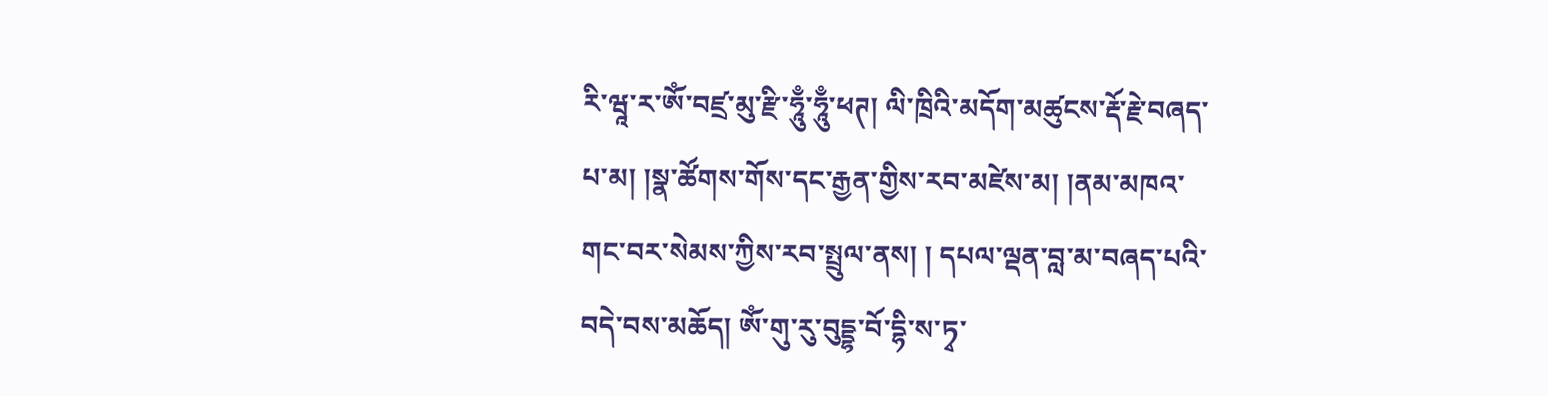རི་ཝཱ་ར་ཨོཾ་བཛྲ་མུ་རྫི་ཧཱུྃ་ཧཱུྃ་ཕཊ། ལི་ཁྲིའི་མདོག་མཚུངས་རྡོ་རྗེ་བཞད་པ་མ། །སྣ་ཚོགས་གོས་དང་རྒྱན་གྱིས་རབ་མཛེས་མ། །ནམ་མཁའ་གང་བར་སེམས་ཀྱིས་རབ་སྤྲུལ་ནས། ། དཔལ་ལྡན་བླ་མ་བཞད་པའི་བདེ་བས་མཆོད། ཨོཾ་གུ་རུ་བུདྡྷ་བོ་དྷི་ས་ཏྭ་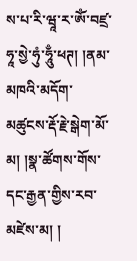ས་པ་རི་ཝཱ་ར་ཨོཾ་བཛྲ་ཧཱ་སྱེ་ཧུཾ་ཧཱུྃ་ཕཊ། །ནམ་མཁའི་མདོག་མཚུངས་རྡོ་རྗེ་སྒེག་མོ་མ། །སྣ་ཚོགས་གོས་དང་རྒྱན་གྱིས་རབ་མཛེས་མ། །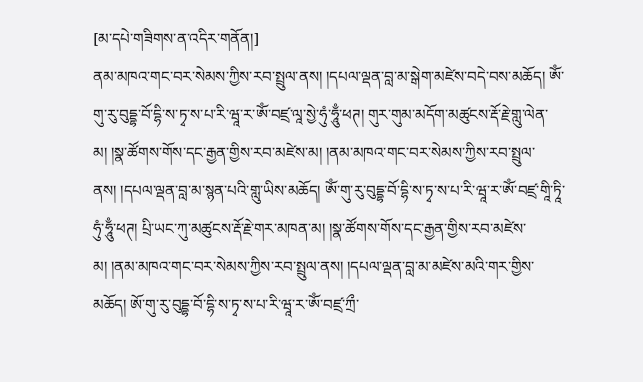[མ་དཔེ་གཟིགས་ན་འདིར་གནོན།]
ནམ་མཁའ་གང་བར་སེམས་ཀྱིས་རབ་སྤྲུལ་ནས། །དཔལ་ལྡན་བླ་མ་སྒེག་མཛེས་བདེ་བས་མཆོད། ཨོཾ་གུ་རུ་བུདྡྷ་བོ་དྷི་ས་ཏྭ་ས་པ་རི་ཝཱ་ར་ཨོཾ་བཛྲ་ལཱ་སྱེ་ཧུཾ་ཧཱུྃ་ཕཊ། གུར་གུམ་མདོག་མཚུངས་རྡོ་རྗེ་གླུ་ལེན་མ། །སྣ་ཚོགས་གོས་དང་རྒྱན་གྱིས་རབ་མཛེས་མ། །ནམ་མཁའ་གང་བར་སེམས་ཀྱིས་རབ་སྤྲུལ་ནས། །དཔལ་ལྡན་བླ་མ་སྙན་པའི་གླུ་ཡིས་མཆོད། ཨོཾ་གུ་རུ་བུདྡྷ་བོ་དྷི་ས་ཏྭ་ས་པ་རི་ཝཱ་ར་ཨོཾ་བཛྲ་གཱི་ཏཱི་ཧུཾ་ཧཱུྃ་ཕཊ། པྲི་ཡང་ཀུ་མཚུངས་རྡོ་རྗེ་གར་མཁན་མ། །སྣ་ཚོགས་གོས་དང་རྒྱན་གྱིས་རབ་མཛེས་མ། །ནམ་མཁའ་གང་བར་སེམས་ཀྱིས་རབ་སྤྲུལ་ནས། །དཔལ་ལྡན་བླ་མ་མཛེས་མའི་གར་གྱིས་མཆོད། ཨོ་གུ་རུ་བུདྡྷ་བོ་དྷི་ས་ཏྭ་ས་པ་རི་ཝཱ་ར་ཨོཾ་བཛྲ་ཀྲྀ་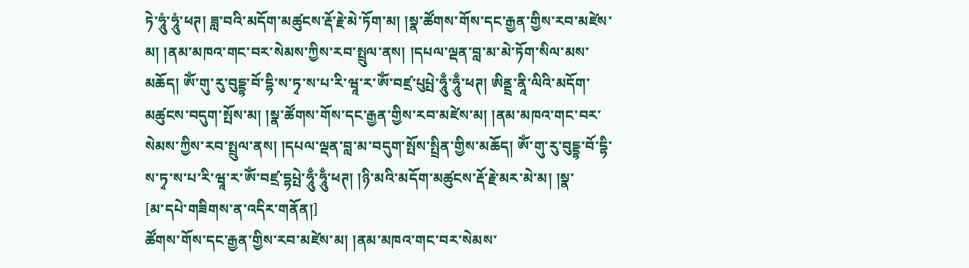ཏེ་ཧཱུཾ་ཧཱུཾ་ཕཊ། ཟླ་བའི་མདོག་མཚུངས་རྡོ་རྗེ་མེ་ཏོག་མ། །སྣ་ཚོགས་གོས་དང་རྒྱན་གྱིས་རབ་མཛེས་མ། །ནམ་མཁའ་གང་བར་སེམས་ཀྱིས་རབ་སྤྲུལ་ནས། །དཔལ་ལྡན་བླ་མ་མེ་ཏོག་སིལ་མས་མཆོད། ཨོཾ་གུ་རུ་བུདྡྷ་བོ་དྷི་ས་ཏྭ་ས་པ་རི་ཝཱ་ར་ཨོཾ་བཛྲ་པུཔྤེ་ཧཱུྃ་ཧཱུྃ་ཕཊ། ཨིནྡྲ་ནཱི་ལིའི་མདོག་མཚུངས་བདུག་སྤོས་མ། །སྣ་ཚོགས་གོས་དང་རྒྱན་གྱིས་རབ་མཛེས་མ། །ནམ་མཁའ་གང་བར་སེམས་ཀྱིས་རབ་སྤྲུལ་ནས། །དཔལ་ལྡན་བླ་མ་བདུག་སྤོས་སྤྲིན་གྱིས་མཆོད། ཨོཾ་གུ་རུ་བུདྡྷ་བོ་དྷི་ས་ཏྭ་ས་པ་རི་ཝཱ་ར་ཨོཾ་བཛྲ་དྷཔྤེ་ཧཱུྃ་ཧཱུྃ་ཕཊ། །ཉི་མའི་མདོག་མཚུངས་རྡོ་རྗེ་མར་མེ་མ། །སྣ་
[མ་དཔེ་གཟིགས་ན་འདིར་གནོན།]
ཚོགས་གོས་དང་རྒྱན་གྱིས་རབ་མཛེས་མ། །ནམ་མཁའ་གང་བར་སེམས་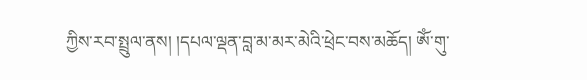ཀྱིས་རབ་སྤྲུལ་ནས། །དཔལ་ལྡན་བླ་མ་མར་མེའི་ཕྲེང་བས་མཆོད། ཨོཾ་གུ་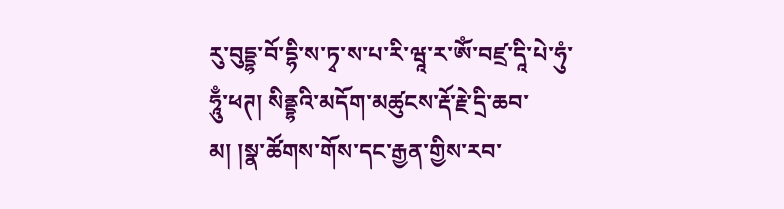རུ་བུདྡྷ་བོ་དྷི་ས་ཏྭ་ས་པ་རི་ཝཱ་ར་ཨོཾ་བཛྲ་དཱི་པེ་ཧུཾ་ཧཱུྃ་ཕཊ། སིནྡྷའི་མདོག་མཚུངས་རྡོ་རྗེ་དྲི་ཆབ་མ། །སྣ་ཚོགས་གོས་དང་རྒྱན་གྱིས་རབ་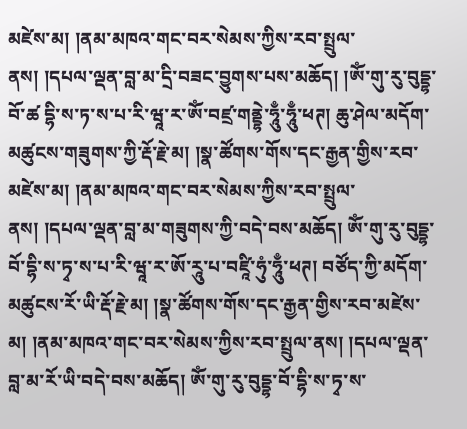མཛེས་མ། །ནམ་མཁའ་གང་བར་སེམས་ཀྱིས་རབ་སྤྲུལ་ནས། །དཔལ་ལྡན་བླ་མ་དྲི་བཟང་བྱུགས་པས་མཆོད། །ༀ་གུ་རུ་བུདྡྷ་བོ་ཚ དྷི་ས་ཏ་ས་པ་རི་ཝཱ་ར་ཨོཾ་བཛྲ་གནྡྷེ་ཧཱུྃ་ཧཱུྃ་ཕཊ། ཆུ་ཤེལ་མདོག་མཚུངས་གཟུགས་ཀྱི་རྡོ་རྗེ་མ། །སྣ་ཚོགས་གོས་དང་རྒྱན་གྱིས་རབ་མཛེས་མ། །ནམ་མཁའ་གང་བར་སེམས་ཀྱིས་རབ་སྤྲུལ་ནས། །དཔལ་ལྡན་བླ་མ་གཟུགས་ཀྱི་བདེ་བས་མཆོད། ཨོཾ་གུ་རུ་བུདྡྷ་བོ་དྷི་ས་ཏྭ་ས་པ་རི་ཝཱ་ར་ཨོ་རཱུ་པ་བཛཱི་ཧུཾ་ཧཱུྃ་ཕཊ། བཙོད་ཀྱི་མདོག་མཚུངས་རོ་ཡི་རྡོ་རྗེ་མ། །སྣ་ཚོགས་གོས་དང་རྒྱན་གྱིས་རབ་མཛེས་མ། །ནམ་མཁའ་གང་བར་སེམས་ཀྱིས་རབ་སྤྲུལ་ནས། །དཔལ་ལྡན་བླ་མ་རོ་ཡི་བདེ་བས་མཆོད། ཨོཾ་གུ་རུ་བུདྡྷ་བོ་དྷི་ས་ཏྭ་ས་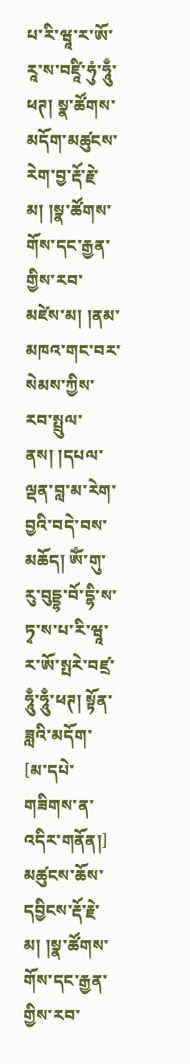པ་རི་ཝཱ་ར་ཨོ་རཱ་ས་བཛཱི་ཧུཾ་ཧཱུྃ་ཕཊ། སྣ་ཚོགས་མདོག་མཚུངས་རེག་བྱ་རྡོ་རྗེ་མ། །སྣ་ཚོགས་གོས་དང་རྒྱན་གྱིས་རབ་མཛེས་མ། །ནམ་མཁའ་གང་བར་སེམས་ཀྱིས་རབ་སྤྲུལ་ནས། །དཔལ་ལྡན་བླ་མ་རེག་བྱའི་བདེ་བས་མཆོད། ཨོཾ་གུ་རུ་བུདྡྷ་བོ་དྷི་ས་ཏྭ་ས་པ་རི་ཝཱ་ར་ཨོ་སྤརེ་བཛྲ་ཧཱུྃ་ཧཱུྃ་ཕཊ། སྟོན་ཟླའི་མདོག་
[མ་དཔེ་གཟིགས་ན་འདིར་གནོན།]
མཚུངས་ཆོས་དབྱིངས་རྡོ་རྗེ་མ། །སྣ་ཚོགས་གོས་དང་རྒྱན་གྱིས་རབ་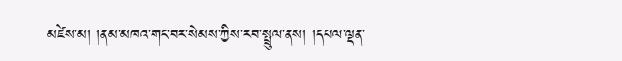མཛེས་མ། །ནམ་མཁའ་གང་བར་སེམས་ཀྱིས་རབ་སྤྲུལ་ནས། །དཔལ་ལྡན་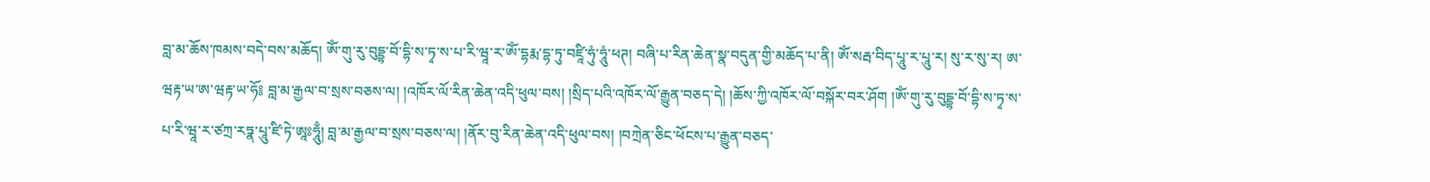བླ་མ་ཆོས་ཁམས་བདེ་བས་མཆོད། ཨོཾ་གུ་རུ་བུདྡྷ་བོ་དྷི་ས་ཏྭ་ས་པ་རི་ཝཱ་ར་ཨོཾ་དྷརྨ་དྷ་ཏུ་བཛཱི་ཧུཾ་ཧཱུཾ་ཕཊ། བཞི་པ་རིན་ཆེན་སྣ་བདུན་གྱི་མཆོད་པ་ནི། ཨོཾ་སརྦ་བིད་པཱུ་ར་པཱུ་ར། སུ་ར་སུ་ར། ཨ་ཝརྟ་ཡ་ཨ་ཝརྟ་ཡ་ཧོ༔ བླ་མ་རྒྱལ་བ་སྲས་བཅས་ལ། །འཁོར་ལོ་རིན་ཆེན་འདི་ཕུལ་བས། །སྲིད་པའི་འཁོར་ལོ་རྒྱུན་བཅད་དེ། །ཆོས་ཀྱི་འཁོར་ལོ་བསྐོར་བར་ཤོག །ཨོཾ་གུ་རུ་བུདྡྷ་བོ་དྷི་ས་ཏྭ་ས་པ་རི་ཝཱ་ར་ཙཀྲ་རཏྣ་པཱུ་ཛི་ཏེ་ཨཱཿཧཱུྃ། བླ་མ་རྒྱལ་བ་སྲས་བཅས་ལ། །ནོར་བུ་རིན་ཆེན་འདི་ཕུལ་བས། །བཀྲེན་ཅིང་ཕོངས་པ་རྒྱུན་བཅད་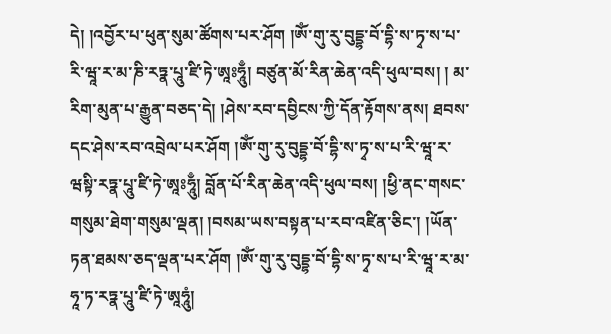དེ། །འབྱོར་པ་ཕུན་སུམ་ཚོགས་པར་ཤོག །ཨོཾ་གུ་རུ་བུདྡྷ་བོ་དྷི་ས་ཏྭ་ས་པ་རི་ཝཱ་ར་མ་ཎི་རཏྣ་པཱུ་ཛི་ཏེ་ཨཱཿཧཱུྃ། བཙུན་མོ་རིན་ཆེན་འདི་ཕུལ་བས། ། མ་རིག་མུན་པ་རྒྱུན་བཅད་དེ། །ཤེས་རབ་དབྱིངས་ཀྱི་དོན་རྟོགས་ནས། ཐབས་དང་ཤེས་རབ་འབྲེལ་པར་ཤོག །ཨོཾ་གུ་རུ་བུདྡྷ་བོ་དྷི་ས་ཏྭ་ས་པ་རི་ཝཱ་ར་ཝསྟི་རཏྣ་པཱུ་ཛི་ཏེ་ཨཱཿཧཱུྃ། བློན་པོ་རིན་ཆེན་འདི་ཕུལ་བས། །ཕྱི་ནང་གསང་གསུམ་ཐེག་གསུམ་ལྡན། །བསམ་ཡས་བསྟན་པ་རབ་འཛིན་ཅིང་། །ཡོན་ཏན་ཐམས་ཅད་ལྡན་པར་ཤོག །ཨོཾ་གུ་རུ་བུདྡྷ་བོ་དྷི་ས་ཏྭ་ས་པ་རི་ཝཱ་ར་མ་ཧཱ་ཏ་རཏྣ་པཱུ་ཛི་ཏེ་ཨཱཧཱུཾ།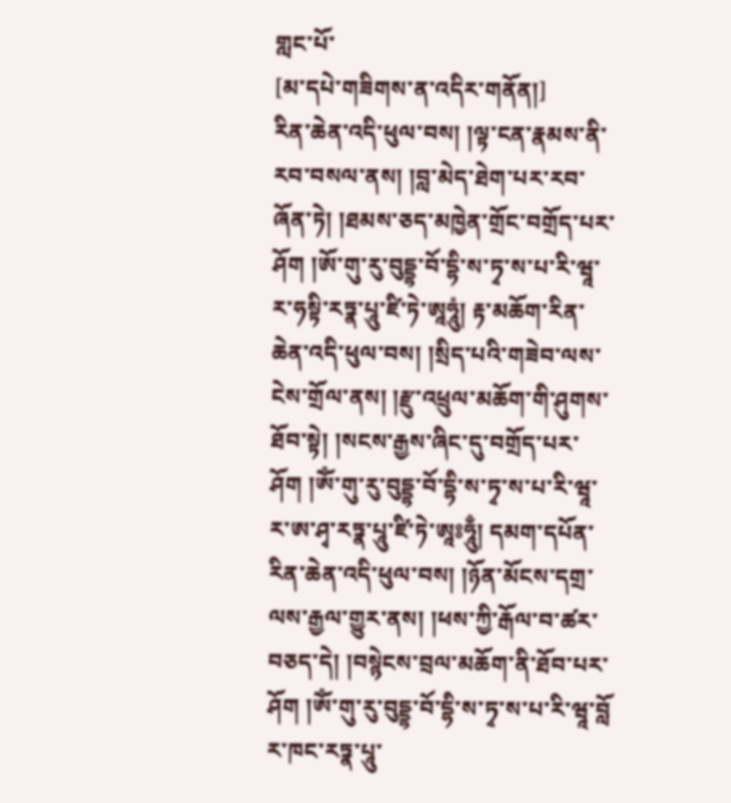གླང་པོ་
[མ་དཔེ་གཟིགས་ན་འདིར་གནོན།]
རིན་ཆེན་འདི་ཕུལ་བས། །ལྟ་ངན་རྣམས་ནི་རབ་བསལ་ནས། །བླ་མེད་ཐེག་པར་རབ་ཞོན་ཏེ། །ཐམས་ཅད་མཁྱེན་གྲོང་བགྲོད་པར་ཤོག །ཨོ་གུ་རུ་བུདྡྷ་བོ་དྷི་ས་ཏྭ་ས་པ་རི་ཝཱ་ར་ཧསྟི་རཏྣ་པཱུ་ཛི་ཏེ་ཨཱཧཱུཾ། རྟ་མཆོག་རིན་ཆེན་འདི་ཕུལ་བས། །སྲིད་པའི་གཟེབ་ལས་ངེས་གྲོལ་ནས། །རྫུ་འཕྲུལ་མཆོག་གི་ཤུགས་ཐོབ་སྟེ། །སངས་རྒྱས་ཞིང་དུ་བགྲོད་པར་ཤོག །ཨོཾ་གུ་རུ་བུདྡྷ་བོ་དྷི་ས་ཏྭ་ས་པ་རི་ཝཱ་ར་ཨ་ཤྭ་རཏྣ་པཱུ་ཛི་ཏེ་ཨཱཿཧཱུྃ། དམག་དཔོན་རིན་ཆེན་འདི་ཕུལ་བས། །ཉོན་མོངས་དགྲ་ལས་རྒྱལ་གྱུར་ནས། །ཕས་ཀྱི་རྒོལ་བ་ཚར་བཅད་དེ། །བསྙེངས་བྲལ་མཆོག་ནི་ཐོབ་པར་ཤོག །ཨོཾ་གུ་རུ་བུདྡྷ་བོ་དྷི་ས་ཏྭ་ས་པ་རི་ཝཱ་བློ ར་ཁང་རཏྣ་པཱུ་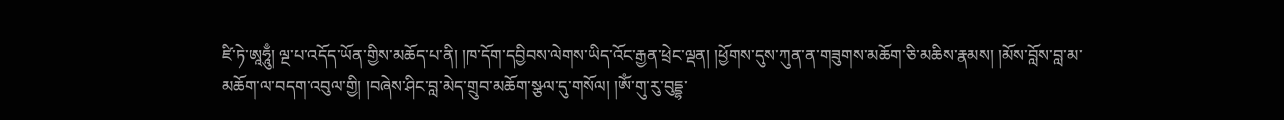ཛི་ཏེ་ཨཱཧཱུྃ། ལྔ་པ་འདོད་ཡོན་གྱིས་མཆོད་པ་ནི། །ཁ་དོག་དབྱིབས་ལེགས་ཡིད་འོང་རྒྱན་ཕྲེང་ལྡན། །ཕྱོགས་དུས་ཀུན་ན་གཟུགས་མཆོག་ཅི་མཆིས་རྣམས། །མོས་བློས་བླ་མ་མཆོག་ལ་བདག་འབུལ་གྱི། །བཞེས་ཤིང་བླ་མེད་གྲུབ་མཆོག་སྩལ་དུ་གསོལ། །ༀ་གུ་རུ་བུདྡྷ་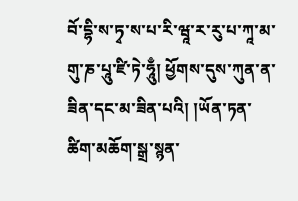བོ་དྷི་ས་ཏྭ་ས་པ་རི་ཝཱ་ར་རུ་པ་ཀཱ་མ་གུ་ཎ་པཱུ་ཛི་ཏེ་ཧཱུྃ། ཕྱོགས་དུས་ཀུན་ན་ཟིན་དང་མ་ཟིན་པའི། །ཡོན་ཏན་ཚིག་མཆོག་སྒྲ་སྙན་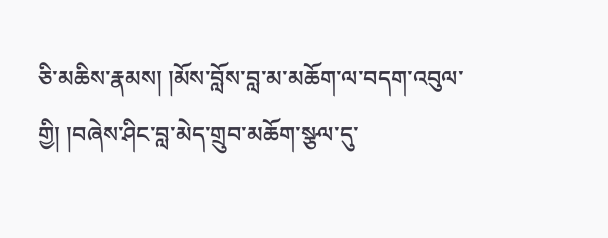ཅི་མཆིས་རྣམས། །མོས་བློས་བླ་མ་མཆོག་ལ་བདག་འབུལ་གྱི། །བཞེས་ཤིང་བླ་མེད་གྲུབ་མཆོག་སྩལ་དུ་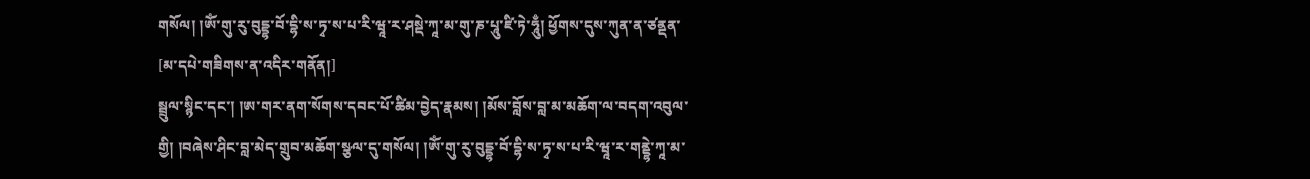གསོལ། །ༀ་གུ་རུ་བུདྡྷ་བོ་དྷི་ས་ཏྭ་ས་པ་རི་ཝཱ་ར་ཤསྡེ་ཀཱ་མ་གུ་ཎ་པཱུ་ཛི་ཏེ་ཧཱུྃ། ཕྱོགས་དུས་ཀུན་ན་ཙནྡན་
[མ་དཔེ་གཟིགས་ན་འདིར་གནོན།]
སྦྲུལ་སྙིང་དང་། །ཨ་གར་ནག་སོགས་དབང་པོ་ཚིམ་བྱེད་རྣམས། །མོས་བློས་བླ་མ་མཆོག་ལ་བདག་འབུལ་གྱི། །བཞེས་ཤིང་བླ་མེད་གྲུབ་མཆོག་སྩལ་དུ་གསོལ། །ཨོཾ་གུ་རུ་བུདྡྷ་བོ་དྷི་ས་ཏྭ་ས་པ་རི་ཝཱ་ར་གནྡྷེ་ཀཱ་མ་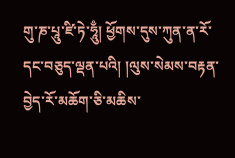གུ་ཎ་པཱུ་ཛི་ཏེ་ཧཱུྃ། ཕྱོགས་དུས་ཀུན་ན་རོ་དང་བཅུད་ལྡན་པའི། །ལུས་སེམས་བརྟན་བྱེད་རོ་མཆོག་ཅི་མཆིས་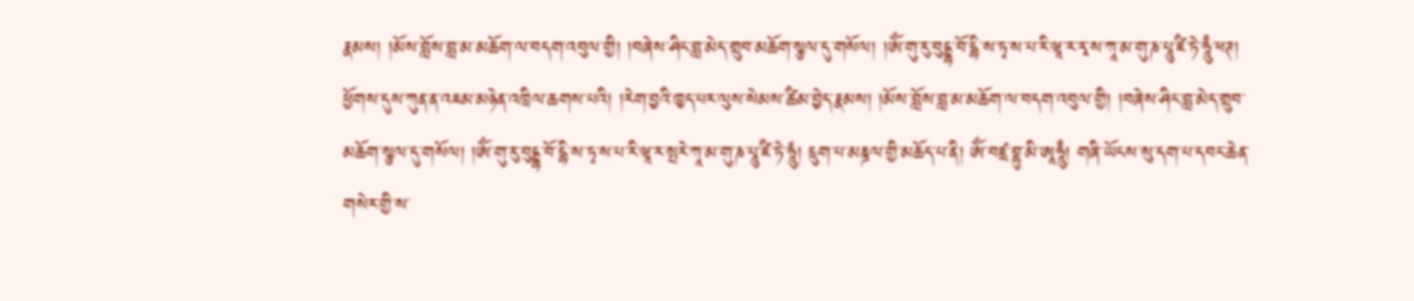རྣམས། །མོས་བློས་བླ་མ་མཆོག་ལ་བདག་འབུལ་གྱི། །བཞེས་ཤིང་བླ་མེད་གྲུབ་མཆོག་སྩལ་དུ་གསོལ། །ཨོཾ་གུ་རུ་བུདྡྷ་བོ་དྷི་ས་ཏྭ་ས་པ་རི་ཝཱ་ར་རྭ་ས་ཀཱ་མ་གུ་ཎ་པཱུ་ཛི་ཏེ་ཧཱུྃ་ཕཊ། ཕྱོགས་དུས་ཀུན་ན་འཇམ་མཉེན་འཁྲིལ་ཆགས་པའི། །རེག་བྱའི་ཁྱད་པར་ལུས་སེམས་ཚིམ་བྱེད་རྣམས། །མོས་བློས་བླ་མ་མཆོག་ལ་བདག་འབུལ་གྱི། །བཞེས་ཤིང་བླ་མེད་གྲུབ་མཆོག་སྩལ་དུ་གསོལ། །ཨོཾ་གུ་རུ་བུདྡྷ་བོ་དྷི་ས་ཏྭ་ས་པ་རི་ཝཱ་ར་སྤརེ་ཀཱ་མ་གུ་ཎ་པཱུ་ཛི་ཏེ་ཧཱུཾ། དྲུག་པ་མཎྜལ་གྱི་མཆོད་པ་ནི། ཨོཾ་བཛྲ་བྷུ་མི་ཨཱཧཱུྃ། གཞི་ཡོངས་སུ་དག་པ་དབང་ཆེན་གསེར་གྱི་ས་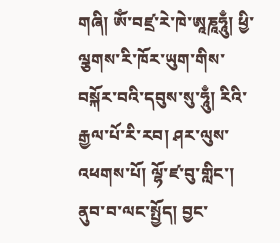གཞི། ཨོཾ་བཛྲ་རེ་ཁེ་ཨཱཎཱཧཱུྃ། ཕྱི་ལྕགས་རི་ཁོར་ཡུག་གིས་བསྐོར་བའི་དབུས་སུ་ཧཱུྃ། རིའི་རྒྱལ་པོ་རི་རབ། ཤར་ལུས་འཕགས་པོ། ལྷོ་ཛ་བུ་གླིང་། ནུབ་བ་ལང་སྤྱོད། བྱང་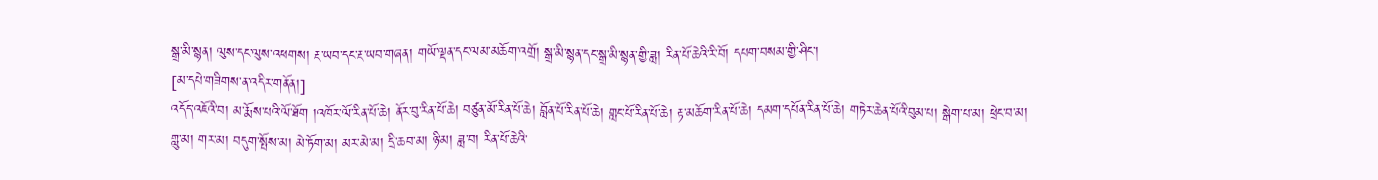སྒྲ་མི་སྙན། ལུས་དང་ལུས་འཕགས། རྔ་ཡབ་དང་རྔ་ཡབ་གཞན། གཡོ་ལྡན་དང་ལམ་མཆོག་འགྲོ། སྒྲ་མི་སྙན་དང་སྒྲ་མི་སྙན་གྱི་ཟླ། རིན་པོ་ཆེའི་རི་བོ། དཔག་བསམ་གྱི་ཤིང་།
[མ་དཔེ་གཟིགས་ན་འདིར་གནོན།]
འདོད་འཇོའི་བ། མ་རྨོས་པའི་ལོ་ཐོག །འཁོར་ལོ་རིན་པོ་ཆེ། ནོར་བུ་རིན་པོ་ཆེ། བཙུན་མོ་རིན་པོ་ཆེ། བློན་པོ་རིན་པོ་ཆེ། གླང་པོ་རིན་པོ་ཆེ། རྟ་མཆོག་རིན་པོ་ཆེ། དམག་དཔོན་རིན་པོ་ཆེ། གཏེར་ཆེན་པོའི་བུམ་པ། སྒེག་པ་མ། ཕྲེང་བ་མ། གླུ་མ། གར་མ། བདུག་སྤོས་མ། མེ་ཏོག་མ། མར་མེ་མ། དྲི་ཆབ་མ། ཉི་མ། ཟླ་བ། རིན་པོ་ཆེའི་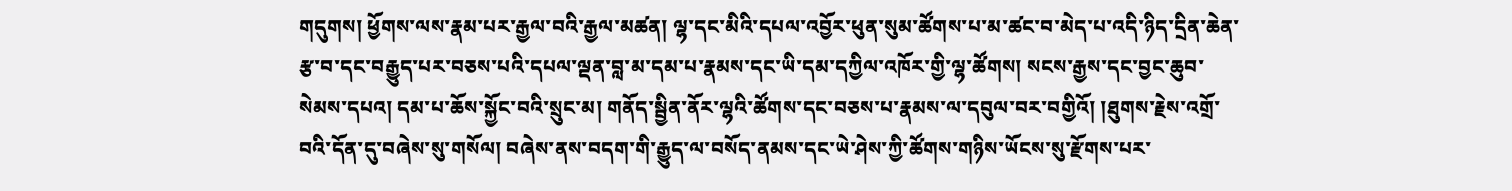གདུགས། ཕྱོགས་ལས་རྣམ་པར་རྒྱལ་བའི་རྒྱལ་མཚན། ལྷ་དང་མིའི་དཔལ་འབྱོར་ཕུན་སུམ་ཚོགས་པ་མ་ཚང་བ་མེད་པ་འདི་ཉིད་དྲིན་ཆེན་རྩ་བ་དང་བརྒྱུད་པར་བཅས་པའི་དཔལ་ལྡན་བླ་མ་དམ་པ་རྣམས་དང་ཡི་དམ་དཀྱིལ་འཁོར་གྱི་ལྷ་ཚོགས། སངས་རྒྱས་དང་བྱང་ཆུབ་སེམས་དཔའ། དམ་པ་ཆོས་སྐྱོང་བའི་སྲུང་མ། གནོད་སྦྱིན་ནོར་ལྷའི་ཚོགས་དང་བཅས་པ་རྣམས་ལ་དབུལ་བར་བགྱིའོ། །ཐུགས་རྗེས་འགྲོ་བའི་དོན་དུ་བཞེས་སུ་གསོལ། བཞེས་ནས་བདག་གི་རྒྱུད་ལ་བསོད་ནམས་དང་ཡེ་ཤེས་ཀྱི་ཚོགས་གཉིས་ཡོངས་སུ་རྫོགས་པར་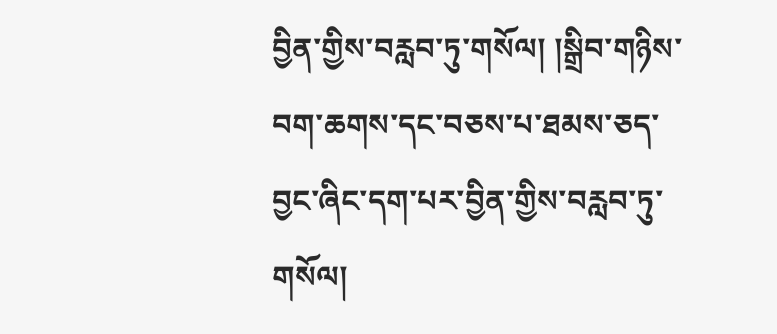བྱིན་གྱིས་བརླབ་ཏུ་གསོལ། །སྒྲིབ་གཉིས་བག་ཆགས་དང་བཅས་པ་ཐམས་ཅད་བྱང་ཞིང་དག་པར་བྱིན་གྱིས་བརླབ་ཏུ་གསོལ།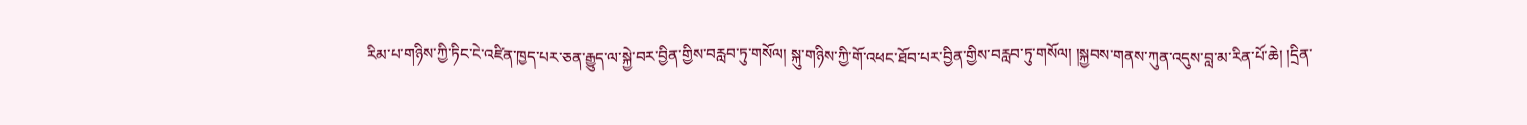རིམ་པ་གཉིས་ཀྱི་ཏིང་ངེ་འཛིན་ཁྱད་པར་ཅན་རྒྱུད་ལ་སྐྱེ་བར་བྱིན་གྱིས་བརླབ་ཏུ་གསོལ། སྐུ་གཉིས་ཀྱི་གོ་འཕང་ཐོབ་པར་བྱིན་གྱིས་བརླབ་ཏུ་གསོལ། །སྐྱབས་གནས་ཀུན་འདུས་བླ་མ་རིན་པོ་ཆེ། །དྲིན་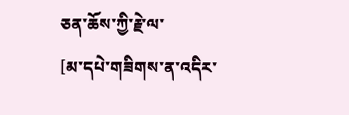ཅན་ཆོས་ཀྱི་རྗེ་ལ་
[མ་དཔེ་གཟིགས་ན་འདིར་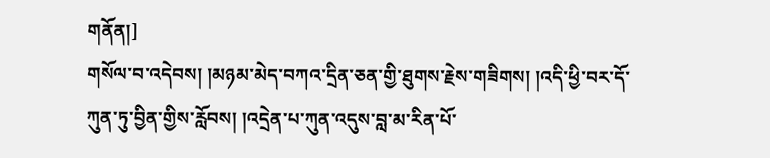གནོན།]
གསོལ་བ་འདེབས། །མཉམ་མེད་བཀའ་དྲིན་ཅན་གྱི་ཐུགས་རྗེས་གཟིགས། །འདི་ཕྱི་བར་དོ་ཀུན་ཏུ་བྱིན་གྱིས་རློབས། །འདྲེན་པ་ཀུན་འདུས་བླ་མ་རིན་པོ་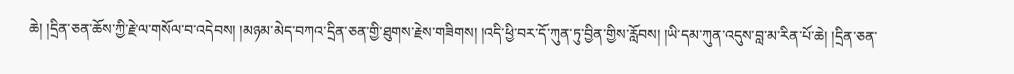ཆེ། །དྲིན་ཅན་ཆོས་ཀྱི་རྗེ་ལ་གསོལ་བ་འདེབས། །མཉམ་མེད་བཀའ་དྲིན་ཅན་གྱི་ཐུགས་རྗེས་གཟིགས། །འདི་ཕྱི་བར་དོ་ཀུན་ཏུ་བྱིན་གྱིས་རློབས། །ཡི་དམ་ཀུན་འདུས་བླ་མ་རིན་པོ་ཆེ། །དྲིན་ཅན་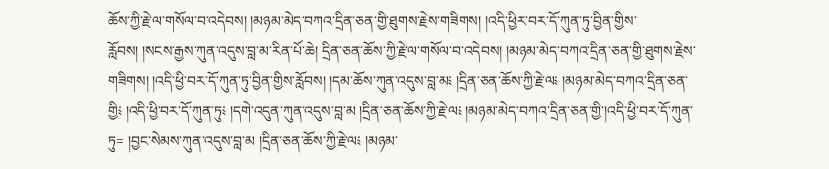ཆོས་ཀྱི་རྗེ་ལ་གསོལ་བ་འདེབས། །མཉམ་མེད་བཀའ་དྲིན་ཅན་གྱི་ཐུགས་རྗེས་གཟིགས། །འདི་ཕྱིར་བར་དོ་ཀུན་ཏུ་བྱིན་གྱིས་རློབས། །སངས་རྒྱས་ཀུན་འདུས་བླ་མ་རིན་པོ་ཆེ། དྲིན་ཅན་ཆོས་ཀྱི་རྗེ་ལ་གསོལ་བ་འདེབས། །མཉམ་མེད་བཀའ་དྲིན་ཅན་གྱི་ཐུགས་རྗེས་གཟིགས། །འདི་ཕྱི་བར་དོ་ཀུན་ཏུ་བྱིན་གྱིས་རློབས། །དམ་ཆོས་ཀུན་འདུས་བླ་མ༴ །དྲིན་ཅན་ཆོས་ཀྱི་རྗེ་ལ༴ །མཉམ་མེད་བཀའ་དྲིན་ཅན་གྱི༴ །འདི་ཕྱི་བར་དོ་ཀུན་ཏུ༴ །དགེ་འདུན་ཀུན་འདུས་བླ་མ །དྲིན་ཅན་ཆོས་ཀྱི་རྗེ་ལ༴ །མཉམ་མེད་བཀའ་དྲིན་ཅན་གྱི་།འདི་ཕྱི་བར་དོ་ཀུན་ཏུ= །བྱང་སེམས་ཀུན་འདུས་བླ་མ །དྲིན་ཅན་ཆོས་ཀྱི་རྗེ་ལ༴ །མཉམ་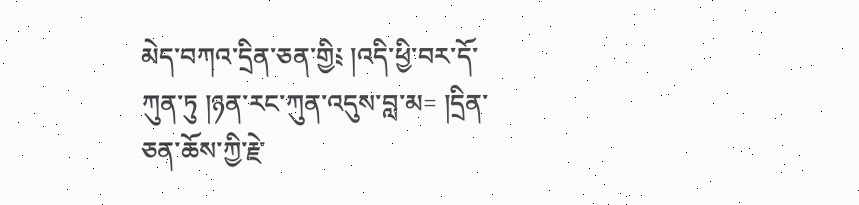མེད་བཀའ་དྲིན་ཅན་གྱི༴ །འདི་ཕྱི་བར་དོ་ཀུན་ཏུ །ཉན་རང་ཀུན་འདུས་བླ་མ= །དྲིན་ཅན་ཆོས་ཀྱི་རྗེ་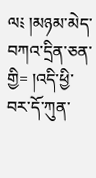ལ༴ །མཉམ་མེད་བཀའ་དྲིན་ཅན་གྱི= །འདི་ཕྱི་བར་དོ་ཀུན་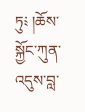ཏུ༴ །ཆོས་སྐྱོང་ཀུན་འདུས་བླ་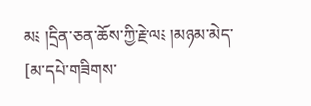མ༴ །དྲིན་ཅན་ཆོས་ཀྱི་རྗེ་ལ༴ །མཉམ་མེད་
[མ་དཔེ་གཟིགས་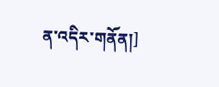ན་འདིར་གནོན།]